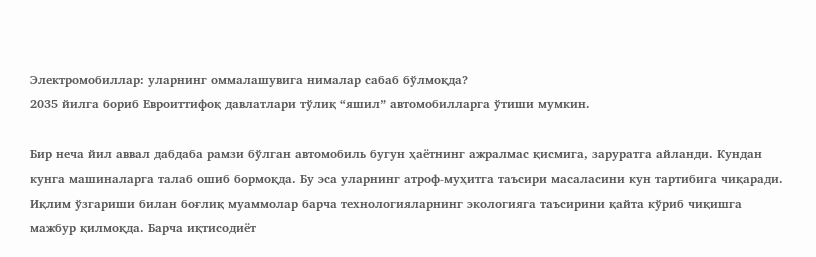Электромобиллар: уларнинг оммалашувига нималар сабаб бўлмоқда?
2035 йилга бориб Евроиттифоқ давлатлари тўлиқ “яшил” автомобилларга ўтиши мумкин.

Бир неча йил аввал дабдаба рамзи бўлган автомобиль бугун ҳаётнинг ажралмас қисмига, заруратга айланди. Кундан кунга машиналарга талаб ошиб бормоқда. Бу эса уларнинг атроф-муҳитга таъсири масаласини кун тартибига чиқаради.
Иқлим ўзгариши билан боғлиқ муаммолар барча технологияларнинг экологияга таъсирини қайта кўриб чиқишга мажбур қилмоқда. Барча иқтисодиёт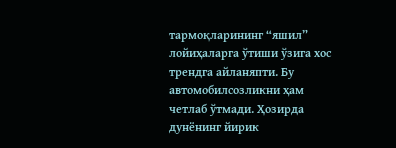тармоқларининг “яшил” лойиҳаларга ўтиши ўзига хос трендга айланяпти. Бу автомобилсозликни ҳам четлаб ўтмади. Ҳозирда дунёнинг йирик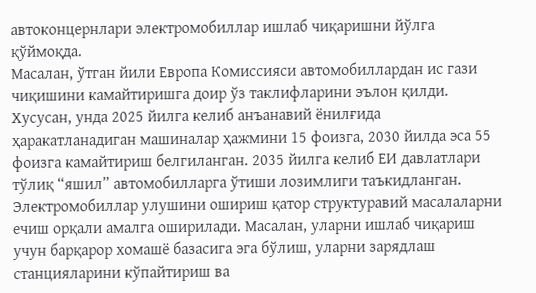автоконцернлари электромобиллар ишлаб чиқаришни йўлга қўймоқда.
Масалан, ўтган йили Европа Комиссияси автомобиллардан ис гази чиқишини камайтиришга доир ўз таклифларини эълон қилди. Хусусан, унда 2025 йилга келиб анъанавий ёнилғида ҳаракатланадиган машиналар ҳажмини 15 фоизга, 2030 йилда эса 55 фоизга камайтириш белгиланган. 2035 йилга келиб ЕИ давлатлари тўлиқ “яшил” автомобилларга ўтиши лозимлиги таъкидланган.
Электромобиллар улушини ошириш қатор структуравий масалаларни ечиш орқали амалга оширилади. Масалан, уларни ишлаб чиқариш учун барқарор хомашё базасига эга бўлиш, уларни зарядлаш станцияларини кўпайтириш ва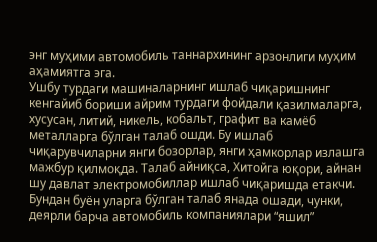энг муҳими автомобиль таннархининг арзонлиги муҳим аҳамиятга эга.
Ушбу турдаги машиналарнинг ишлаб чиқаришнинг кенгайиб бориши айрим турдаги фойдали қазилмаларга, хусусан, литий, никель, кобальт, графит ва камёб металларга бўлган талаб ошди. Бу ишлаб чиқарувчиларни янги бозорлар, янги ҳамкорлар излашга мажбур қилмоқда. Талаб айниқса, Хитойга юқори, айнан шу давлат электромобиллар ишлаб чиқаришда етакчи. Бундан буён уларга бўлган талаб янада ошади, чунки, деярли барча автомобиль компаниялари “яшил”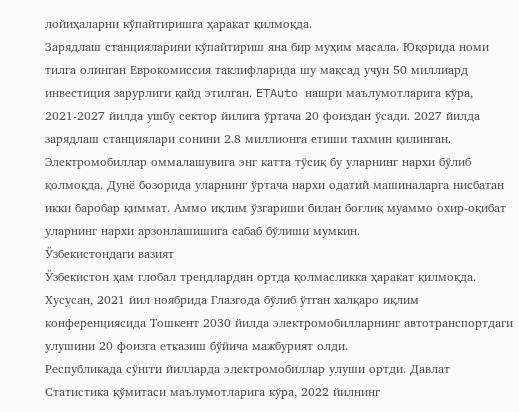лойиҳаларни кўпайтиришга ҳаракат қилмоқда.
Зарядлаш станцияларини кўпайтириш яна бир муҳим масала. Юқорида номи тилга олинган Еврокомиссия таклифларида шу мақсад учун 50 миллиард инвестиция зарурлиги қайд этилган. ETAuto нашри маълумотларига кўра, 2021-2027 йилда ушбу сектор йилига ўртача 20 фоиздан ўсади. 2027 йилда зарядлаш станциялари сонини 2.8 миллионга етиши тахмин қилинган.
Электромобиллар оммалашувига энг катта тўсиқ бу уларнинг нархи бўлиб қолмоқда. Дунё бозорида уларнинг ўртача нархи одатий машиналарга нисбатан икки баробар қиммат. Аммо иқлим ўзгариши билан боғлиқ муаммо охир-оқибат уларнинг нархи арзонлашишига сабаб бўлиши мумкин.
Ўзбекистондаги вазият
Ўзбекистон ҳам глобал трендлардан ортда қолмасликка ҳаракат қилмоқда. Хусусан, 2021 йил ноябрида Глазгода бўлиб ўтган халқаро иқлим конференциясида Тошкент 2030 йилда электромобилларнинг автотранспортдаги улушини 20 фоизга етказиш бўйича мажбурият олди.
Республикада сўнгги йилларда электромобиллар улуши ортди. Давлат Статистика қўмитаси маълумотларига кўра, 2022 йилнинг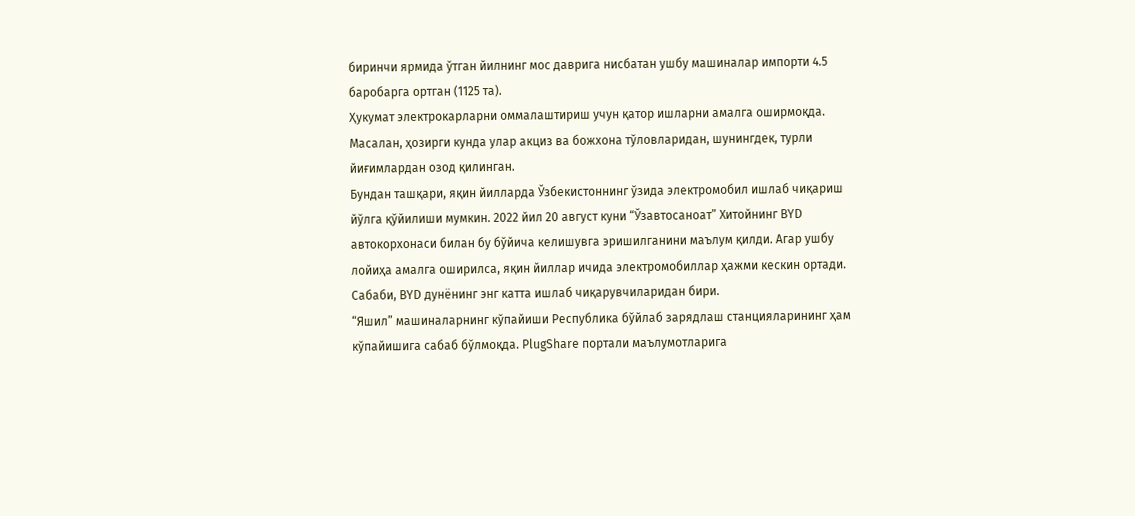биринчи ярмида ўтган йилнинг мос даврига нисбатан ушбу машиналар импорти 4.5 баробарга ортган (1125 та).
Ҳукумат электрокарларни оммалаштириш учун қатор ишларни амалга оширмоқда. Масалан, ҳозирги кунда улар акциз ва божхона тўловларидан, шунингдек, турли йиғимлардан озод қилинган.
Бундан ташқари, яқин йилларда Ўзбекистоннинг ўзида электромобил ишлаб чиқариш йўлга қўйилиши мумкин. 2022 йил 20 август куни “Ўзавтосаноат” Хитойнинг BYD автокорхонаси билан бу бўйича келишувга эришилганини маълум қилди. Агар ушбу лойиҳа амалга оширилса, яқин йиллар ичида электромобиллар ҳажми кескин ортади. Сабаби, BYD дунёнинг энг катта ишлаб чиқарувчиларидан бири.
“Яшил” машиналарнинг кўпайиши Республика бўйлаб зарядлаш станцияларининг ҳам кўпайишига сабаб бўлмоқда. PlugShare портали маълумотларига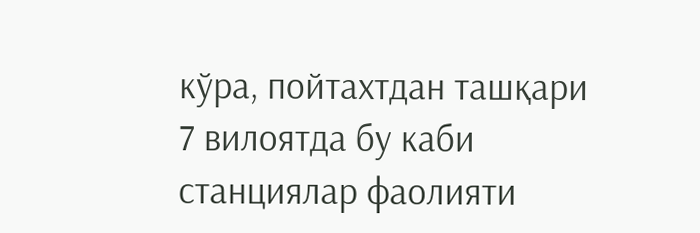кўра, пойтахтдан ташқари 7 вилоятда бу каби станциялар фаолияти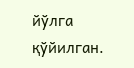йўлга қўйилган.